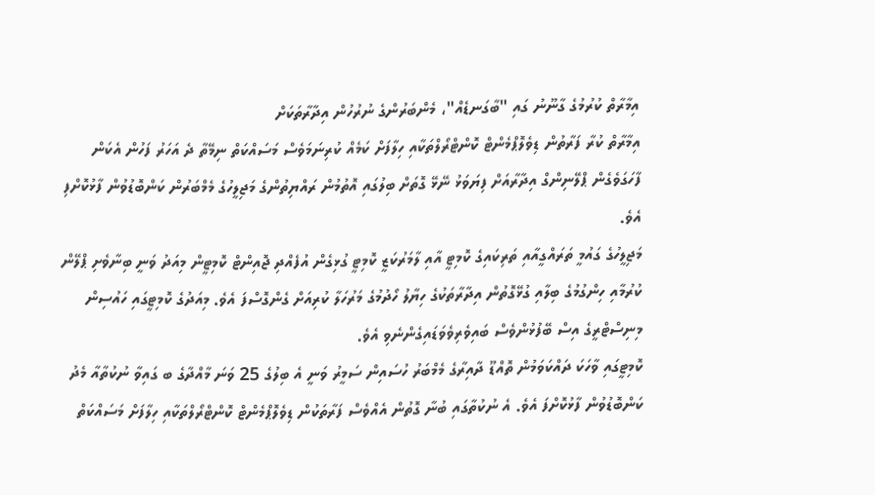އިމާރާތް ކުރުމުގެ ގާނޫނު ގައި "ބާގަނޑެއް"، މެންބަރުންގެ ނުރުހުން އިދާރާތަކަށް
އިމާރާތް ކުރާ ފަރާތުން ޑިވެލޮޕްމެންޓް ކޮންޓްރޯލްތަކާއި ހިލާފަށް ކަމެއް ކުރިނަމަވެސް މަސައްކަތް ނިމޭތާ ދެ އަހަރު ފަހުން އެކަން ފާހަގަވެގެން ޕްލޭނިންގް އިދާރާއަށް ފިޔަވަޅު ނޭޅޭ ގޮތަށް ބިލުގައި އޮތުމުން ރައްޔިތުންގެ މަޖިލީހުގެ މެމްބަރުން ކަންބޮޑުވުން ފާޅުކޮށްފި އެވެ.
މަޖިލީހުގެ ގައުމީ ތަރައްގީއާއި ތަރިކައިގެ ކޮމިޓީ އާއި ލާމަރުކަޒީ ކޮމިޓީ ގުޅިގެން އުފެއްދި ޖޮއިންޓް ކޮމިޓީން މިއަދު ވަނީ ބިނާވެށި ޕްލޭން ކުރުމާއި ހިންގުމުގެ ބިލާއި ގުޅޭގޮތުން އިދާރާތަކުގެ ހިޔާލު ހޯދުމުގެ މަރުހަލާ ކުރިއަށް ގެންގޮސްފަ އެވެ. މިއަދުގެ ކޮމިޓީގައި ހައުސިން މިނިސްޓްރީގެ އިސް ބޭފުޅުންވެސް ބައިވެރިވެވަޑައިގެންނެވި އެވެ.
ކޮމިޓީގައި ވާހަކަ ދައްކަވަމުން ތޮއްޑޫ ދާއިރާގެ މެމްބަރު ހުސައިން ސަމީރު ވަނީ އެ ބިލުގެ 25 ވަނަ މާއްދާގެ ބ ގައިވާ ނުކުތާއާ މެދު ކަންބޮޑުވުން ފާޅުކޮށްފަ އެވެ. އެ ނުކުތާގައި ބުނާ ގޮތުން އެއްވެސް ފަރާތަކުން ޑިވެލޮޕްމެންޓް ކޮންޓްރޯލްތަކާއި ހިލާފަށް މަސައްކަތް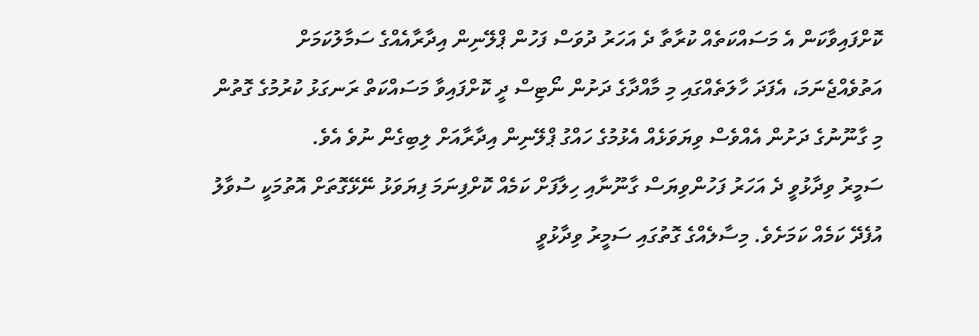ކޮށްފައިވާކަން އެ މަސައްކަތެއް ކުރާތާ ދެ އަހަރު ދުވަސް ފަހުން ޕްލޭނިން އިދާރާއެއްގެ ސަމާލުކަމަށް އަތުވެއްޖެނަމަ، އެފަދަ ހާލަތެއްގައި މި މާއްދާގެ ދަށުން ނޯޓިސް ދީ ކޮށްފައިވާ މަސައްކަތް ރަނގަޅު ކުރުމުގެ ގޮތުން މި ގާނޫނުގެ ދަށުން އެއްވެސް ވިޔަވަޅެއް އެޅުމުގެ ހައްގު ޕްލޭނިން އިދާރާއަށް ލިބިގެން ނުވެ އެވެ.
ސަމީރު ވިދާޅުވީ ދެ އަހަރު ފަހުންވިޔަސް ގާނޫނާއި ހިލާފަށް ކަމެއް ކޮށްފިނަމަ ފިޔަވަޅު ނޭޅޭގޮތަށް އޮތުމަކީ ސުވާލު އުފެދޭ ކަމެއް ކަމަށެވެ. މިސާލެއްގެ ގޮތުގައި ސަމީރު ވިދާޅުވީ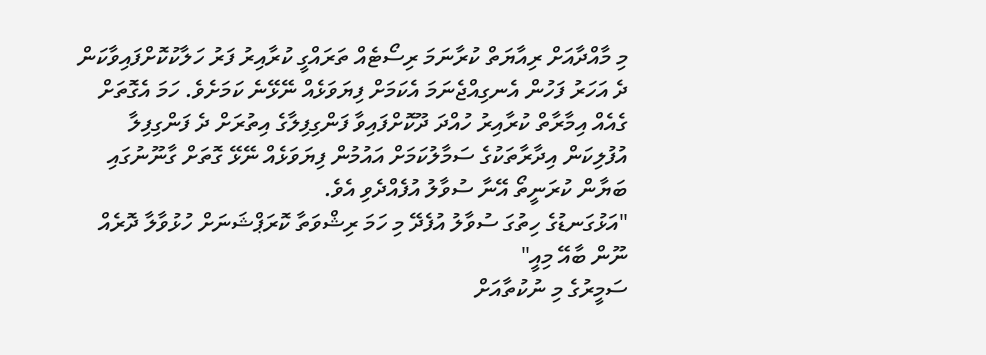މި މާއްދާއަށް ރިއާޔަތް ކުރާނަމަ ރިސޯޓެއް ތަރައްގީ ކުރާއިރު ފަރު ހަލާކުކޮށްފައިވާކަން ދެ އަހަރު ފަހުން އެނގިއްޖެނަމަ އެކަމަށް ފިޔަވަޅެއް ނޭޅޭނެ ކަމަށެވެ. ހަމަ އެގޮތަށް ގެއެއް އިމާރާތް ކުރާއިރު ހުއްދަ ދޫކޮށްފައިވާ ފަންގިފިލާގެ އިތުރަށް ދެ ފަންގިފިލާ އުފުލިކަން އިދާރާތަކުގެ ސަމާލުކަމަށް އައުމުން ފިޔަވަޅެއް ނޭޅޭ ގޮތަށް ގާނޫނުގައި ބަޔާން ކުރަނީތޯ އޭނާ ސުވާލު އުފެއްދެވި އެވެ.
"އަޅުގަނޑުގެ ހިތުގަ ސުވާލު އުފެދޭ މި ހަމަ ރިޝްވަތާ ކޮރަޕްޝަނަށް ހުޅުވާލާ ދޮރެއް ނޫން ބާއޭ މިއީ"
ސަމީރުގެ މި ނުކުތާއަށް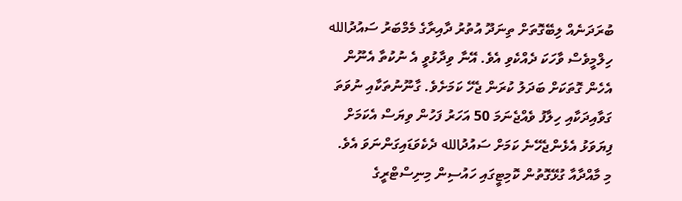ބުރަދަނެއް ލިބޭގޮތަށް ތިނަދޫ އުތުރު ދާއިރާގެ މެމްބަރު ސައުދުالله ހިލްމީވެސް ވާހަކަ ދެއްކެވި އެވެ. އޭނާ ވިދާޅުވީ އެ ނުކުތާ އެނޫން އެހެން ގޮތަކަށް ބަދަލު ކުރަން ޖެހޭ ކަމަށެވެ. ގާނޫނުތަކާއި ނުވަތަ ގަވާއިދަކާއި ހިލާފު ވެއްޖެނަމަ 50 އަހަރު ފަހުން ވިޔަސް އެކަމަށް ފިޔަވަޅު އެޅެންޖެހޭނެ ކަމަށް ސައުދުالله ދެކެވަޑައިގަންނަވަ އެވެ.
މި މާއްދާއާ ގުޅޭގޮތުން ކޮމިޓީގައި ހައުސިން މިނިސްޓްރީގެ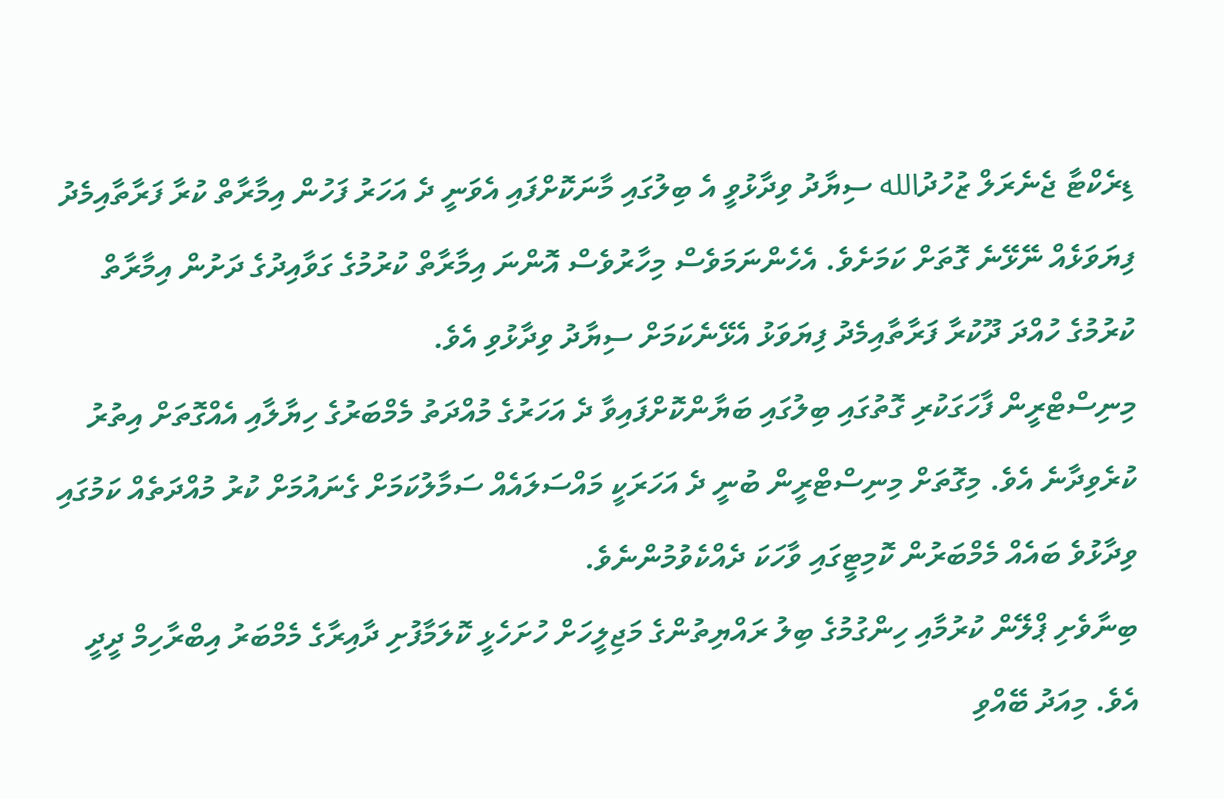ޑިރެކްޓާ ޖެނެރަލް ޒުހުދުالله ސިޔާދު ވިދާޅުވީ އެ ބިލުގައި މާނަކޮށްފައި އެވަނީ ދެ އަހަރު ފަހުން އިމާރާތް ކުރާ ފަރާތާއިމެދު ފިޔަވަޅެއް ނޭޅޭނެ ގޮތަށް ކަމަށެވެ. އެހެންނަމަވެސް މިހާރުވެސް އޮންނަ އިމާރާތް ކުރުމުގެ ގަވާއިދުގެ ދަށުން އިމާރާތް ކުރުމުގެ ހުއްދަ ދޫކުރާ ފަރާތާއިމެދު ފިޔަވަޅު އެޅޭނެކަމަށް ސިޔާދު ވިދާޅުވި އެވެ.
މިނިސްޓްރީން ފާހަގަކުރި ގޮތުގައި ބިލުގައި ބަޔާންކޮށްފައިވާ ދެ އަހަރުގެ މުއްދަތު މެމްބަރުގެ ހިޔާލާއި އެއްގޮތަށް އިތުރު ކުރެވިދާނެ އެވެ. މިގޮތަށް މިނިސްޓްރީން ބުނީ ދެ އަހަރަކީ މައްސަލައެއް ސަމާލުކަމަށް ގެނައުމަށް ކުރު މުއްދަތެއް ކަމުގައި ވިދާޅުވެ ބައެއް މެމްބަރުން ކޮމިޓީގައި ވާހަކަ ދެއްކެވުމުންނެވެ.
ބިނާވެށި ޕްލޭން ކުރުމާއި ހިންގުމުގެ ބިލު ރައްޔިތުންގެ މަޖިލީހަށް ހުށަހެޅީ ކޮލަމާފުށި ދާއިރާގެ މެމްބަރު އިބްރާހިމް ދީދީ އެވެ. މިއަދު ބޭއްވި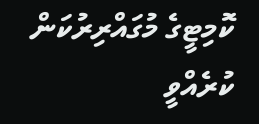ކޮމިޓީގެ މުގައްރިރުކަން ކުރެއްވީ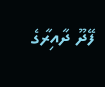ފޭދޫ ދާއިރާގެ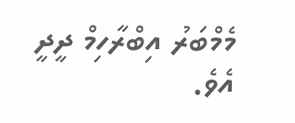މެމްބަރު އިބްރާހިމް ދީދީ އެވެ.